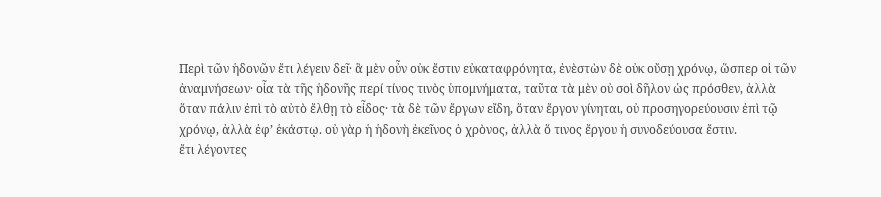Περὶ τῶν ἡδονῶν ἔτι λέγειν δεῖ· ἃ μὲν οὖν οὐκ ἔστιν εὐκαταφρόνητα, ἐνὲστὼν δὲ οὐκ οὔσῃ χρόνῳ, ὥσπερ οἱ τῶν ἀναμνήσεων· οἷα τὰ τῆς ἡδονῆς περί τίνος τινὸς ὑπομνήματα, ταῦτα τὰ μὲν οὐ σοὶ δῆλον ὡς πρόσθεν, ἀλλὰ ὅταν πάλιν ἐπὶ τὸ αὐτὸ ἔλθῃ τὸ εἶδος· τὰ δὲ τῶν ἔργων εἴδη, ὅταν ἔργον γίνηται, οὐ προσηγορεύουσιν ἐπὶ τῷ χρόνῳ, ἀλλὰ ἐφʼ ἑκάστῳ. οὐ γὰρ ἡ ἡδονὴ ἐκεῖνος ὁ χρὸνος, ἀλλὰ ὅ τινος ἔργου ἡ συνοδεύουσα ἔστιν.
ἔτι λέγοντες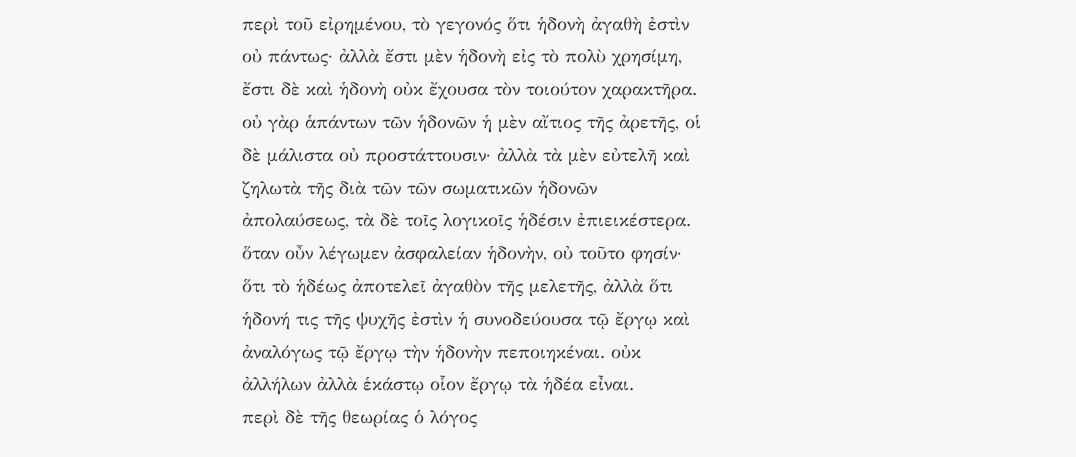περὶ τοῦ εἰρημένου, τὸ γεγονός ὅτι ἡδονὴ ἀγαθὴ ἐστὶν οὐ πάντως· ἀλλὰ ἔστι μὲν ἡδονὴ εἰς τὸ πολὺ χρησίμη, ἔστι δὲ καὶ ἡδονὴ οὐκ ἔχουσα τὸν τοιούτον χαρακτῆρα. οὐ γὰρ ἁπάντων τῶν ἡδονῶν ἡ μὲν αἴτιος τῆς ἀρετῆς, οἱ δὲ μάλιστα οὐ προστάττουσιν· ἀλλὰ τὰ μὲν εὐτελῆ καὶ ζηλωτὰ τῆς διὰ τῶν τῶν σωματικῶν ἡδονῶν ἀπολαύσεως, τὰ δὲ τοῖς λογικοῖς ἡδέσιν ἐπιεικέστερα.
ὅταν οὖν λέγωμεν ἀσφαλείαν ἡδονὴν, οὐ τοῦτο φησίν· ὅτι τὸ ἡδέως ἀποτελεῖ ἀγαθὸν τῆς μελετῆς, ἀλλὰ ὅτι ἡδονή τις τῆς ψυχῆς ἐστὶν ἡ συνοδεύουσα τῷ ἔργῳ καὶ ἀναλόγως τῷ ἔργῳ τὴν ἡδονὴν πεποιηκέναι. οὐκ ἀλλήλων ἀλλὰ ἑκάστῳ οἷον ἔργῳ τὰ ἡδέα εἶναι.
περὶ δὲ τῆς θεωρίας ὁ λόγος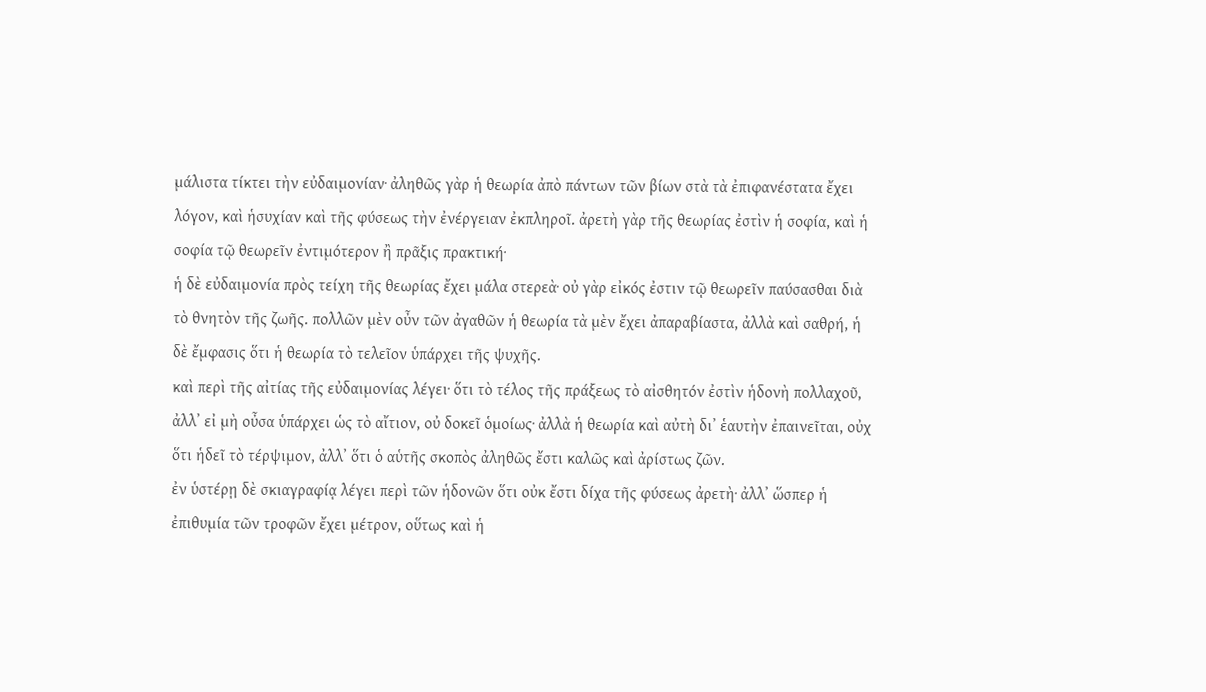μάλιστα τίκτει τὴν εὐδαιμονίαν· ἀληθῶς γὰρ ἡ θεωρία ἀπὸ πάντων τῶν βίων στὰ τὰ ἐπιφανέστατα ἔχει λόγον, καὶ ἡσυχίαν καὶ τῆς φύσεως τὴν ἐνέργειαν ἐκπληροῖ. ἀρετὴ γὰρ τῆς θεωρίας ἐστὶν ἡ σοφία, καὶ ἡ σοφία τῷ θεωρεῖν ἐντιμότερον ἢ πρᾶξις πρακτική·
ἡ δὲ εὐδαιμονία πρὸς τείχη τῆς θεωρίας ἔχει μάλα στερεὰ· οὐ γὰρ εἰκός ἐστιν τῷ θεωρεῖν παύσασθαι διὰ τὸ θνητὸν τῆς ζωῆς. πολλῶν μὲν οὖν τῶν ἀγαθῶν ἡ θεωρία τὰ μὲν ἔχει ἀπαραβίαστα, ἀλλὰ καὶ σαθρή, ἡ δὲ ἔμφασις ὅτι ἡ θεωρία τὸ τελεῖον ὑπάρχει τῆς ψυχῆς.
καὶ περὶ τῆς αἰτίας τῆς εὐδαιμονίας λέγει· ὅτι τὸ τέλος τῆς πράξεως τὸ αἰσθητόν ἐστὶν ἡδονὴ πολλαχοῦ, ἀλλʼ εἰ μὴ οὖσα ὑπάρχει ὡς τὸ αἴτιον, οὐ δοκεῖ ὁμοίως· ἀλλὰ ἡ θεωρία καὶ αὐτὴ διʼ ἑαυτὴν ἐπαινεῖται, οὐχ ὅτι ἡδεῖ τὸ τέρψιμον, ἀλλʼ ὅτι ὁ αὑτῆς σκοπὸς ἀληθῶς ἔστι καλῶς καὶ ἀρίστως ζῶν.
ἐν ὑστέρῃ δὲ σκιαγραφίᾳ λέγει περὶ τῶν ἡδονῶν ὅτι οὐκ ἔστι δίχα τῆς φύσεως ἀρετὴ· ἀλλʼ ὥσπερ ἡ ἐπιθυμία τῶν τροφῶν ἔχει μέτρον, οὕτως καὶ ἡ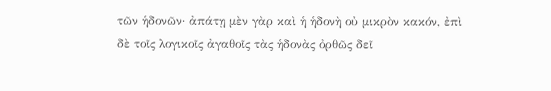τῶν ἡδονῶν· ἀπάτῃ μὲν γὰρ καὶ ἡ ἡδονὴ οὐ μικρὸν κακόν, ἐπὶ δὲ τοῖς λογικοῖς ἀγαθοῖς τὰς ἡδονὰς ὀρθῶς δεῖ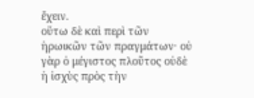ἔχειν.
οὕτω δὲ καὶ περὶ τῶν ἡρωικῶν τῶν πραγμάτων· οὐ γὰρ ὁ μέγιστος πλοῦτος οὐδὲ ἡ ἰσχὺς πρὸς τὴν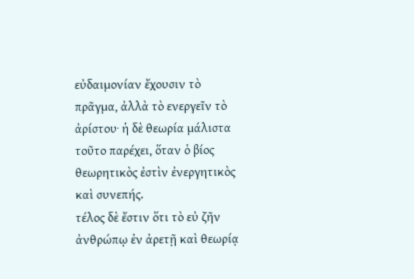εὐδαιμονίαν ἔχουσιν τὸ πρᾶγμα, ἀλλὰ τὸ ενεργεῖν τὸ ἀρίστου· ἡ δὲ θεωρία μάλιστα τοῦτο παρέχει, ὅταν ὁ βίος θεωρητικὸς ἐστὶν ἐνεργητικὸς καὶ συνεπής.
τέλος δὲ ἔστιν ὅτι τὸ εὐ ζῆν ἀνθρώπῳ ἐν ἀρετῇ καὶ θεωρίᾳ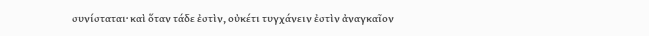συνίσταται· καὶ ὅταν τάδε ἐστὶν, οὐκέτι τυγχάνειν ἐστὶν ἀναγκαῖον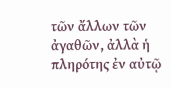τῶν ἄλλων τῶν ἀγαθῶν, ἀλλὰ ἡ πληρότης ἐν αὐτῷ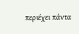περιέχει πάντα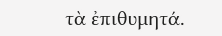τὰ ἐπιθυμητά.